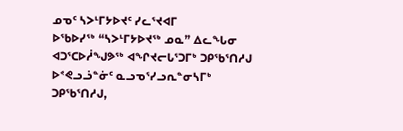ᓄᓀᑦ ᓴᐳᒻᒥᔭᐅᔪᑦ ᓯᓚᕐᔪᐊᒥ
ᐅᖃᐅᓯᖅ “ᓴᐳᒻᒥᔭᐅᔪᖅ ᓄᓇ” ᐃᓚᖓᓂ ᐊᑐᕐᑕᐅᓲᖑᕗᖅ ᐊᖏᔪᓕᒐᕐᑐᒥᒃ ᑐᑭᖃᕐᑎᓱᒍ ᐅᕝᕙᓗᓘᓐᓃᑦ ᓇᓗᓀᕐᓯᓗᕆᓐᓂᓴᒥᒃ ᑐᑭᖃᕐᑎᓱᒍ,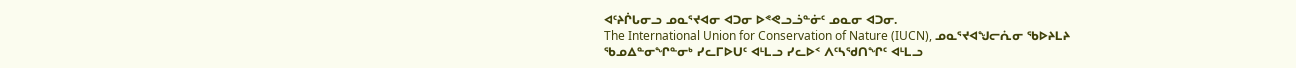ᐊᑦᔨᒌᒐᓂᓗ ᓄᓇᕐᔪᐊᓂ ᐊᑐᓂ ᐅᕝᕙᓗᓘᓐᓃᑦ ᓄᓇᓂ ᐊᑐᓂ.
The International Union for Conservation of Nature (IUCN), ᓄᓇᕐᔪᐊᖑᓕᕇᓂ ᖃᐅᔨᒪᔨ ᖃᓄᐃᓐᓂᖏᓐᓂᒃ ᓯᓚᒥᐅᑌᑦ ᐊᒻᒪᓗ ᓯᓚᐅᑉ ᐱᑦᓴᖁᑎᖏᑦ ᐊᒻᒪᓗ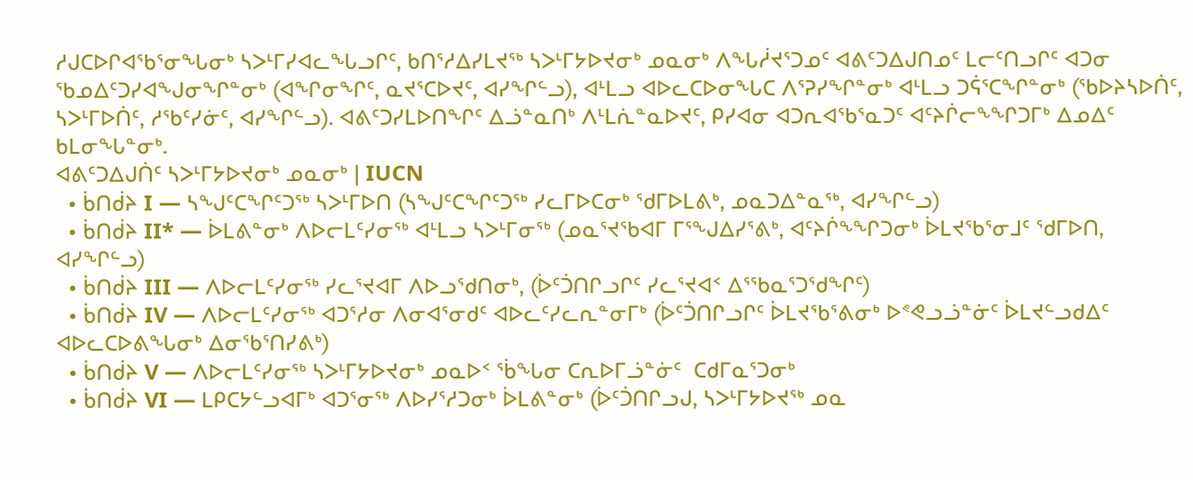ᓱᒍᑕᐅᒋᐊᖃᕐᓂᖓᓂᒃ ᓴᐳᒻᒥᓯᐊᓚᖓᓗᒋᑦ, ᑲᑎᕐᓱᐃᓯᒪᔪᖅ ᓴᐳᒻᒥᔭᐅᔪᓂᒃ ᓄᓇᓂᒃ ᐱᖓᓲᔪᕐᑐᓄᑦ ᐊᕕᑦᑐᐃᒍᑎᓄᑦ ᒪᓕᑦᑎᓗᒋᑦ ᐊᑐᓂ ᖃᓄᐃᑦᑐᓯᐊᖑᓂᖏᓐᓂᒃ (ᐊᖏᓂᖏᑦ, ᓇᔪᕐᑕᐅᔪᑦ, ᐊᓯᖏᓪᓗ), ᐊᒻᒪᓗ ᐊᐅᓚᑕᐅᓂᖓᑕ ᐱᕐᕈᓯᖏᓐᓂᒃ ᐊᒻᒪᓗ ᑐᕌᕐᑕᖏᓐᓂᒃ (ᖃᐅᔨᓴᐅᑏᑦ, ᓴᐳᒻᒥᐅᑏᑦ, ᓱᖃᑦᓯᓃᑦ, ᐊᓯᖏᓪᓗ). ᐊᕕᑦᑐᓯᒪᐅᑎᖏᑦ ᐃᓘᓐᓇᑎᒃ ᐱᒻᒪᕇᓐᓇᐅᔪᑦ, ᑭᓯᐊᓂ ᐊᑐᕆᐊᖃᕐᓇᑐᑦ ᐊᑦᔨᒌᓕᖕᖏᑐᒥᒃ ᐃᓄᐃᑦ ᑲᒪᓂᖓᓐᓂᒃ.
ᐊᕕᑦᑐᐃᒍᑏᑦ ᓴᐳᒻᒥᔭᐅᔪᓂᒃ ᓄᓇᓂᒃ | IUCN
  • ᑳᑎᑰᔨ I — ᓴᖑᑦᑕᖏᑦᑐᖅ ᓴᐳᒻᒥᐅᑎ (ᓴᖑᑦᑕᖏᑦᑐᖅ ᓯᓚᒥᐅᑕᓂᒃ ᖁᒥᐅᒪᕕᒃ, ᓄᓇᑐᐃᓐᓇᖅ, ᐊᓯᖏᓪᓗ)
  • ᑳᑎᑰᔨ II* — ᐆᒪᕕᓐᓂᒃ ᐱᐅᓕᒪᑦᓯᓂᖅ ᐊᒻᒪᓗ ᓴᐳᒻᒥᓂᖅ (ᓄᓇᕐᔪᖃᐊᒥ ᒥᕐᖑᐃᓯᕐᕕᒃ, ᐊᑦᔨᒌᖕᖏᑐᓂᒃ ᐆᒪᔪᖃᕐᓂᒧᑦ ᖁᒥᐅᑎ, ᐊᓯᖏᓪᓗ)
  • ᑳᑎᑰᔨ III — ᐱᐅᓕᒪᑦᓯᓂᖅ ᓯᓚᕐᔪᐊᒥ ᐱᐅᓗᖁᑎᓂᒃ, (ᐆᑦᑑᑎᒋᓗᒋᑦ ᓯᓚᕐᔪᐊᑉ ᐃᕐᖃᓇᕐᑐᖁᖏᑦ)
  • ᑳᑎᑰᔨ IV — ᐱᐅᓕᒪᑦᓯᓂᖅ ᐊᑐᕐᓱᓂ ᐱᓂᐊᕐᓂᑯᑦ ᐊᐅᓚᑦᓯᓚᕆᓐᓂᒥᒃ (ᐆᑦᑑᑎᒋᓗᒋᑦ ᐆᒪᔪᖃᕐᕕᓂᒃ ᐅᕝᕙᓗᓘᓐᓃᑦ ᐆᒪᔪᓪᓗᑯᐃᑦ ᐊᐅᓚᑕᐅᕕᖓᓂᒃ ᐃᓂᖃᕐᑎᓯᕕᒃ)
  • ᑳᑎᑰᔨ V — ᐱᐅᓕᒪᑦᓯᓂᖅ ᓴᐳᒻᒥᔭᐅᔪᓂᒃ ᓄᓇᐅᑉ ᖄᖓᓂ ᑕᕆᐅᒥᓘᓐᓃᑦ  ᑕᑯᒥᓇᕐᑐᓂᒃ
  • ᑳᑎᑰᔨ VI — ᒪᑭᑕᔭᓪᓗᐊᒥᒃ ᐊᑐᕐᓂᖅ ᐱᐅᓯᕐᓱᑐᓂᒃ ᐆᒪᕕᓐᓂᒃ (ᐆᑦᑑᑎᒋᓗᒍ, ᓴᐳᒻᒥᔭᐅᔪᖅ ᓄᓇ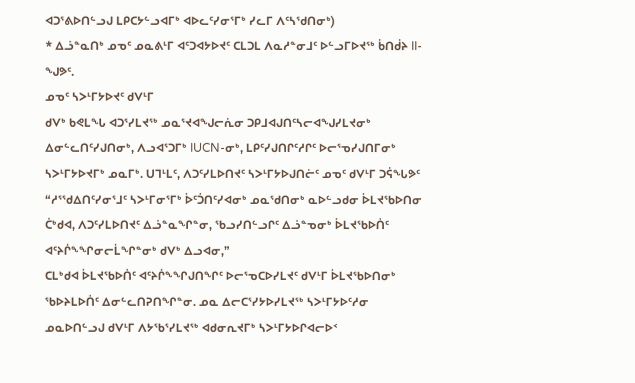ᐊᑐᕐᕕᐅᑎᓪᓗᒍ ᒪᑭᑕᔭᓪᓗᐊᒥᒃ ᐊᐅᓚᑦᓯᓂᕐᒥᒃ ᓯᓚᒥ ᐱᑦᓴᖁᑎᓂᒃ)
* ᐃᓘᓐᓇᑎᒃ ᓄᓀᑦ ᓄᓇᕕᒻᒥ ᐊᑦᑐᐊᔭᐅᔪᑦ ᑕᒪᑐᒪ ᐱᓇᓱᓐᓂᒧᑦ ᐅᓪᓗᒥᐅᔪᖅ ᑳᑎᑰᔨ II-ᖑᕗᑦ.
ᓄᓀᑦ ᓴᐳᒻᒥᔭᐅᔪᑦ ᑯᐯᒻᒥ
ᑯᐯᒃ ᑲᕙᒪᖓ ᐊᑐᕐᓯᒪᔪᖅ ᓄᓇᕐᔪᐊᖑᓕᕇᓂ ᑐᑭᒧᐊᒍᑎᑦᓴᓕᐊᖑᓯᒪᔪᓂᒃ ᐃᓂᓪᓚᑎᑦᓯᒍᑎᓂᒃ, ᐱᓗᐊᕐᑐᒥᒃ IUCN-ᓂᒃ, ᒪᑭᑦᓯᒍᑎᒋᑦᓱᒋᑦ ᐅᓕᕐᓀᓯᒍᑎᒥᓂᒃ ᓴᐳᒻᒥᔭᐅᔪᒥᒃ ᓄᓇᒥᒃ. ᑌᒣᒻᒪᑦ, ᐱᑐᑦᓯᒪᐅᑎᔪᑦ ᓴᐳᒻᒥᔭᐅᒍᑎᓖᑦ ᓄᓀᑦ ᑯᐯᒻᒥ ᑐᕌᖓᕗᑦ “ᓱᕐᖁᐃᑎᑦᓯᓂᕐᒧᑦ ᓴᐳᒻᒥᓂᕐᒥᒃ ᐆᑦᑑᑎᑦᓯᐊᓂᒃ ᓄᓇᖁᑎᓂᒃ ᓇᐅᓪᓗᑯᓂ ᐆᒪᔪᖃᐅᑎᓂ ᑖᒃᑯᐊ, ᐱᑐᑦᓯᒪᐅᑎᔪᑦ ᐃᓘᓐᓇᖏᓐᓂ, ᖃᓗᓯᑎᓪᓗᒋᑦ ᐃᓘᓐᓀᓂᒃ ᐆᒪᔪᖃᐅᑏᑦ ᐊᑦᔨᒌᖕᖏᓂᓕᒫᖏᓐᓂᒃ ᑯᐯᒃ ᐃᓗᐊᓂ,”
ᑕᒪᒃᑯᐊ ᐆᒪᔪᖃᐅᑏᑦ ᐊᑦᔨᒌᖕᖏᒍᑎᖏᑦ ᐅᓕᕐᓀᑕᐅᓯᒪᔪᑦ ᑯᐯᒻᒥ ᐆᒪᔪᖃᐅᑎᓂᒃ ᖃᐅᔨᒪᐅᑏᑦ ᐃᓂᓪᓚᑎᕈᑎᖏᓐᓂ. ᓄᓇ ᐃᓕᑕᕐᓯᔭᐅᓯᒪᔪᖅ ᓴᐳᒻᒥᔭᐅᑦᓱᓂ ᓄᓇᐅᑎᓪᓗᒍ ᑯᐯᒻᒥ ᐱᔭᖃᕐᓯᒪᔪᖅ ᐊᑯᓂᕆᔪᒥᒃ ᓴᐳᒻᒥᔭᐅᒋᐊᓕᐅᑉ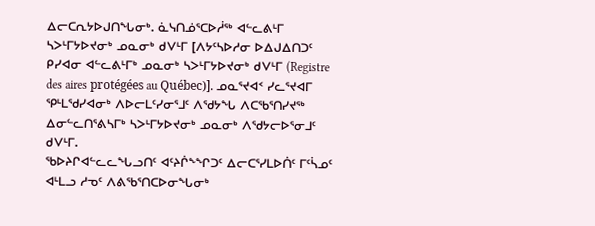ᐃᓕᑕᕆᔭᐅᒍᑎᖓᓂᒃ. ᓈᓭᑎᓅᕐᑕᐅᓲᖅ ᐊᓪᓚᕕᒻᒥ ᓴᐳᒻᒥᔭᐅᔪᓂᒃ ᓄᓇᓂᒃ ᑯᐯᒻᒥ [ᐱᔭᑦᓴᐅᓱᓂ ᐅᐃᒍᐃᑎᑐᑦ ᑭᓯᐊᓂ ᐊᓪᓚᕕᒻᒥᒃ ᓄᓇᓂᒃ ᓴᐳᒻᒥᔭᐅᔪᓂᒃ ᑯᐯᒻᒥ (Registre des aires protégées au Québec)]. ᓄᓇᕐᔪᐊᑉ ᓯᓚᕐᔪᐊᒥ ᕿᒻᒪᖁᓯᐊᓂᒃ ᐱᐅᓕᒪᑦᓯᓂᕐᒧᑦ ᐱᖁᔭᖓ ᐱᑕᖃᕐᑎᓯᔪᖅ ᐃᓂᓪᓚᑎᕐᕕᓴᒥᒃ ᓴᐳᒻᒥᔭᐅᔪᓂᒃ ᓄᓇᓂᒃ ᐱᖁᔭᓕᐅᕐᓂᒧᑦ ᑯᐯᒻᒥ.
ᖃᐅᔨᒋᐊᓪᓚᓚᖓᓗᑎᑦ ᐊᑦᔨᒌᖕᖏᑐᑦ ᐃᓕᑕᕐᓯᒪᐅᑏᑦ ᒥᑦᓵᓄᑦ ᐊᒻᒪᓗ ᓱᓀᑦ ᐱᕕᖃᕐᑎᑕᐅᓂᖓᓂᒃ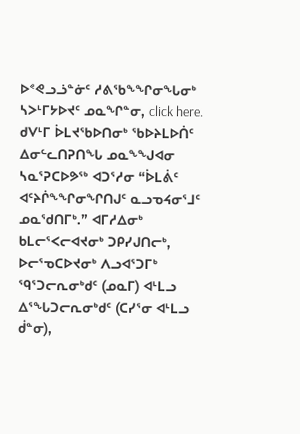ᐅᕝᕙᓗᓘᓐᓃᑦ ᓱᕕᖃᖕᖏᓂᖓᓂᒃ ᓴᐳᒻᒥᔭᐅᔪᑦ ᓄᓇᖏᓐᓂ, click here.
ᑯᐯᒻᒥ ᐆᒪᔪᖃᐅᑎᓂᒃ ᖃᐅᔨᒪᐅᑏᑦ ᐃᓂᓪᓚᑎᕈᑎᖓ ᓄᓇᖕᖑᐊᓂ ᓴᓇᕐᕈᑕᐅᕗᖅ ᐊᑐᕐᓱᓂ “ᐆᒪᕖᑦ ᐊᑦᔨᒌᖕᖏᓂᖏᑎᒍᑦ ᓇᓗᓀᔦᓂᕐᒧᑦ ᓄᓇᖁᑎᒥᒃ.” ᐊᒥᓱᐃᓂᒃ ᑲᒪᓕᕐᐸᓕᐊᔪᓂᒃ ᑐᑭᓯᒍᑎᓕᒃ, ᐅᓕᕐᓀᑕᐅᔪᓂᒃ ᐱᓗᐊᕐᑐᒥᒃ ᙯᕐᑐᓕᕆᓂᒃᑯᑦ (ᓄᓇᒥ) ᐊᒻᒪᓗ ᐃᕐᖓᑐᓕᕆᓂᒃᑯᑦ (ᑕᓯᕐᓂ ᐊᒻᒪᓗ ᑰᓐᓂ),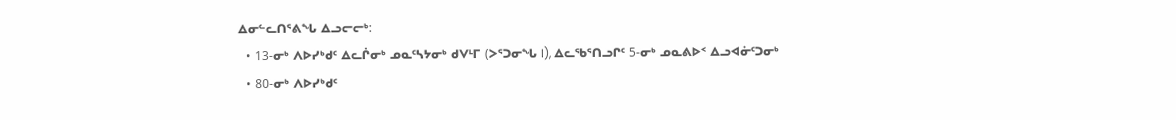ᐃᓂᓪᓚᑎᕐᕕᖓ ᐃᓗᓕᓕᒃ:
  • 13-ᓂᒃ ᐱᐅᓯᒃᑯᑦ ᐃᓚᒌᓂᒃ ᓄᓇᑦᓴᔭᓂᒃ ᑯᐯᒻᒥ (ᐳᕐᑐᓂᖓ I), ᐃᓚᖃᕐᑎᓗᒋᑦ 5-ᓂᒃ ᓄᓇᕕᐅᑉ ᐃᓗᐊᓃᑦᑐᓂᒃ
  • 80-ᓂᒃ ᐱᐅᓯᒃᑯᑦ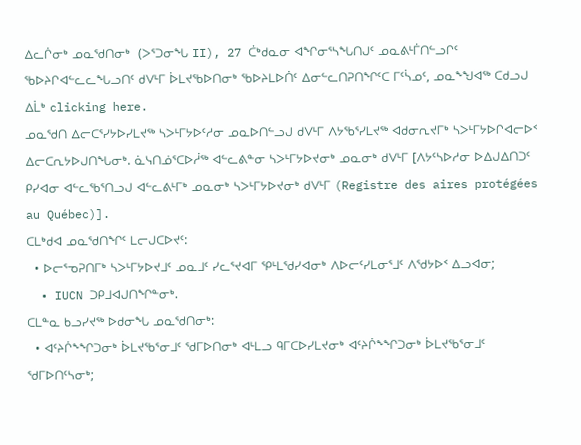ᐃᓚᒌᓂᒃ ᓄᓇᖁᑎᓂᒃ  (ᐳᕐᑐᓂᖓ II), 27 ᑖᒃᑯᓇᓂ ᐊᖏᓂᕐᓴᖓᑎᒍᑦ ᓄᓇᕕᒻᒦᑎᓪᓗᒋᑦ
ᖃᐅᔨᒋᐊᓪᓚᓚᖓᓗᑎᑦ ᑯᐯᒻᒥ ᐆᒪᔪᖃᐅᑎᓂᒃ ᖃᐅᔨᒪᐅᑏᑦ ᐃᓂᓪᓚᑎᕈᑎᖏᑦᑕ ᒥᑦᓵᓄᑦ, ᓄᓇᖕᖑᐊᖅ ᑕᑯᓗᒍ ᐃᒫᒃ clicking here.
ᓄᓇᖁᑎ ᐃᓕᑕᕐᓯᔭᐅᓯᒪᔪᖅ ᓴᐳᒻᒥᔭᐅᑦᓱᓂ ᓄᓇᐅᑎᓪᓗᒍ ᑯᐯᒻᒥ ᐱᔭᖃᕐᓯᒪᔪᖅ ᐊᑯᓂᕆᔪᒥᒃ ᓴᐳᒻᒥᔭᐅᒋᐊᓕᐅᑉ ᐃᓕᑕᕆᔭᐅᒍᑎᖓᓂᒃ. ᓈᓭᑎᓅᕐᑕᐅᓲᖅ ᐊᓪᓚᕕᓐᓂ ᓴᐳᒻᒥᔭᐅᔪᓂᒃ ᓄᓇᓂᒃ ᑯᐯᒻᒥ [ᐱᔭᑦᓴᐅᓱᓂ ᐅᐃᒍᐃᑎᑐᑦ ᑭᓯᐊᓂ ᐊᓪᓚᖃᕐᑎᓗᒍ ᐊᓪᓚᕕᒻᒥᒃ ᓄᓇᓂᒃ ᓴᐳᒻᒥᔭᐅᔪᓂᒃ ᑯᐯᒻᒥ (Registre des aires protégées au Québec)].
ᑕᒪᒃᑯᐊ ᓄᓇᖁᑎᖏᑦ ᒪᓕᒍᑕᐅᔪᑦ:
  • ᐅᓕᕐᓀᕈᑎᒥᒃ ᓴᐳᒻᒥᔭᐅᔪᒧᑦ ᓄᓇᒧᑦ ᓯᓚᕐᔪᐊᒥ ᕿᒻᒪᖁᓯᐊᓂᒃ ᐱᐅᓕᑦᓯᒪᓂᕐᒧᑦ ᐱᖁᔭᐅᑉ ᐃᓗᐊᓂ;
  • IUCN ᑐᑭᒧᐊᒍᑎᖏᓐᓂᒃ.
ᑕᒪᓐᓇ ᑲᓗᓯᔪᖅ ᐅᑯᓂᖓ ᓄᓇᖁᑎᓂᒃ:
  • ᐊᑦᔨᒌᖕᖏᑐᓂᒃ ᐆᒪᔪᖃᕐᓂᒧᑦ ᖁᒥᐅᑎᓂᒃ ᐊᒻᒪᓗ ᑫᒥᑕᐅᓯᒪᔪᓂᒃ ᐊᑦᔨᒌᖕᖏᑐᓂᒃ ᐆᒪᔪᖃᕐᓂᒧᑦ ᖁᒥᐅᑎᑦᓴᓂᒃ;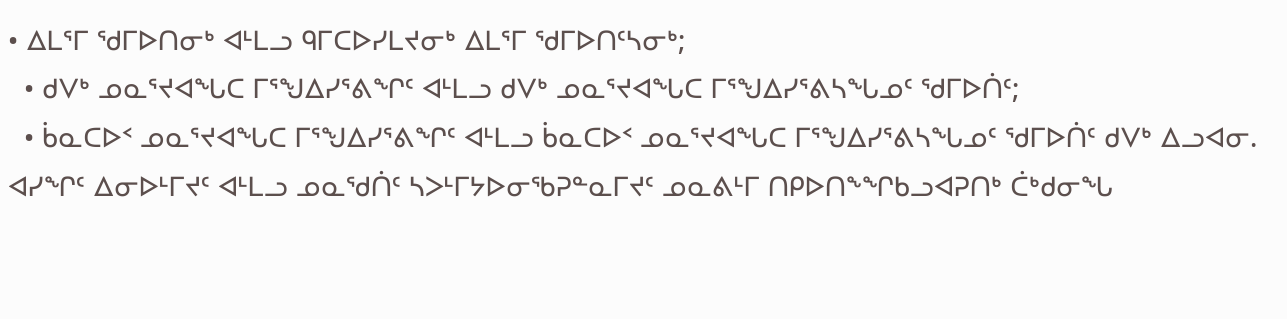• ᐃᒪᕐᒥ ᖁᒥᐅᑎᓂᒃ ᐊᒻᒪᓗ ᑫᒥᑕᐅᓯᒪᔪᓂᒃ ᐃᒪᕐᒥ ᖁᒥᐅᑎᑦᓴᓂᒃ;
  • ᑯᐯᒃ ᓄᓇᕐᔪᐊᖓᑕ ᒥᕐᖑᐃᓯᕐᕕᖏᑦ ᐊᒻᒪᓗ ᑯᐯᒃ ᓄᓇᕐᔪᐊᖓᑕ ᒥᕐᖑᐃᓯᕐᕕᓴᖓᓄᑦ ᖁᒥᐅᑏᑦ;
  • ᑳᓇᑕᐅᑉ ᓄᓇᕐᔪᐊᖓᑕ ᒥᕐᖑᐃᓯᕐᕕᖏᑦ ᐊᒻᒪᓗ ᑳᓇᑕᐅᑉ ᓄᓇᕐᔪᐊᖓᑕ ᒥᕐᖑᐃᓯᕐᕕᓴᖓᓄᑦ ᖁᒥᐅᑏᑦ ᑯᐯᒃ ᐃᓗᐊᓂ.
ᐊᓯᖏᑦ ᐃᓂᐅᒻᒥᔪᑦ ᐊᒻᒪᓗ ᓄᓇᖁᑏᑦ ᓴᐳᒻᒥᔭᐅᓂᖃᕈᓐᓇᒥᔪᑦ ᓄᓇᕕᒻᒥ ᑎᑭᐅᑎᖕᖏᑲᓗᐊᕈᑎᒃ ᑖᒃᑯᓂᖓ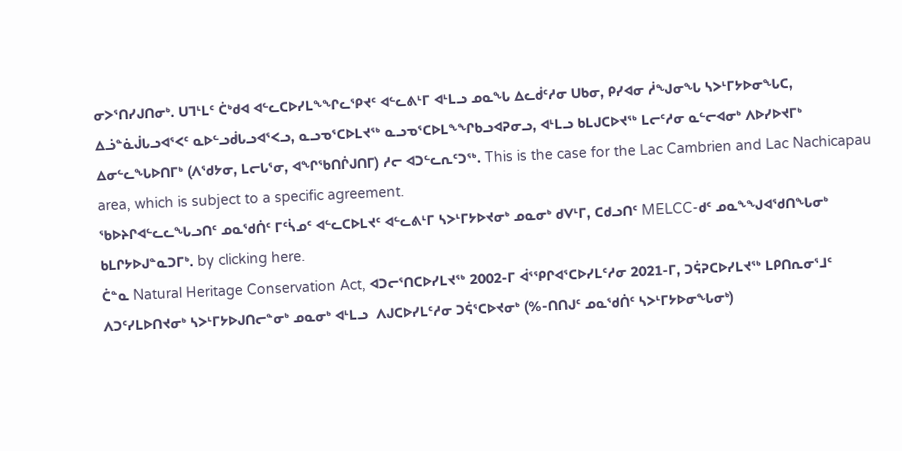ᓂᐳᕐᑎᓯᒍᑎᓂᒃ. ᑌᒣᒻᒪᑦ ᑖᒃᑯᐊ ᐊᓪᓚᑕᐅᓯᒪᖕᖏᓚᕿᔪᑦ ᐊᓪᓚᕕᒻᒥ ᐊᒻᒪᓗ ᓄᓇᖓ ᐃᓚᑰᑦᓱᓂ ᑌᑲᓂ, ᑭᓯᐊᓂ ᓲᖑᓂᖓ ᓴᐳᒻᒥᔭᐅᓂᖓᑕ, ᐃᓘᓐᓈᒎᒐᓗᐊᕐᐸᑦ ᓇᐅᓪᓗᑰᒐᓗᐊᕐᐸᓗ, ᓇᓗᓀᕐᑕᐅᒪᔪᖅ ᓇᓗᓀᕐᑕᐅᒪᖕᖏᑲᓗᐊᕈᓂᓗ, ᐊᒻᒪᓗ ᑲᒪᒍᑕᐅᔪᖅ ᒪᓕᑦᓱᓂ ᓇᓪᓕᐊᓂᒃ ᐱᐅᓯᐅᔪᒥᒃ ᐃᓂᓪᓚᖓᐅᑎᒥᒃ (ᐱᖁᔭᓂ, ᒪᓕᒐᕐᓂ, ᐊᖏᖃᑎᒌᒍᑎᒥ) ᓱᓕ ᐊᑐᓪᓚᕆᑦᑐᖅ. This is the case for the Lac Cambrien and Lac Nachicapau area, which is subject to a specific agreement.
ᖃᐅᔨᒋᐊᓪᓚᓚᖓᓗᑎᑦ ᓄᓇᖁᑏᑦ ᒥᑦᓵᓄᑦ ᐊᓪᓚᑕᐅᒪᔪᑦ ᐊᓪᓚᕕᒻᒥ ᓴᐳᒻᒥᔭᐅᔪᓂᒃ ᓄᓇᓂᒃ ᑯᐯᒻᒥ, ᑕᑯᓗᑎᑦ MELCC-ᑯᑦ ᓄᓇᖕᖑᐊᖁᑎᖓᓂᒃ ᑲᒪᒋᔭᐅᒍᓐᓇᑐᒥᒃ. by clicking here.
ᑖᓐᓇ Natural Heritage Conservation Act, ᐊᑐᓕᕐᑎᑕᐅᓯᒪᔪᖅ 2002-ᒥ ᐋᕐᕿᒋᐊᕐᑕᐅᓯᒪᑦᓱᓂ 2021-ᒥ, ᑐᕌᕈᑕᐅᓯᒪᔪᖅ ᒪᑭᑎᕆᓂᕐᒧᑦ ᐱᑐᑦᓯᒪᐅᑎᔪᓂᒃ ᓴᐳᒻᒥᔭᐅᒍᑎᓕᓐᓂᒃ ᓄᓇᓂᒃ ᐊᒻᒪᓗ  ᐱᒍᑕᐅᓯᒪᑦᓱᓂ ᑐᕌᕐᑕᐅᔪᓂᒃ (%-ᑎᑎᒍᑦ ᓄᓇᖁᑏᑦ ᓴᐳᒻᒥᔭᐅᓂᖓᓂᒃ)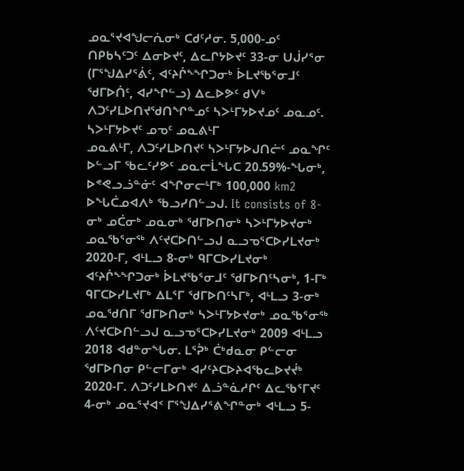ᓄᓇᕐᔪᐊᖑᓕᕇᓂᒃ ᑕᑯᑦᓱᓂ. 5,000-ᓄᑦ ᑎᑭᑲᓴᑦᑐᑦ ᐃᓂᐅᔪᑦ, ᐃᓚᒋᔭᐅᔪᑦ 33-ᓂ ᑌᒎᓯᕐᓂ (ᒥᕐᖑᐃᓯᕐᕖᑦ, ᐊᑦᔨᒌᖕᖏᑐᓂᒃ ᐆᒪᔪᖃᕐᓂᒧᑦ ᖁᒥᐅᑏᑦ, ᐊᓯᖏᓪᓗ) ᐃᓚᐅᕗᑦ ᑯᐯᒃ ᐱᑐᑦᓯᒪᐅᑎᔪᖁᑎᖏᓐᓄᑦ ᓴᐳᒻᒥᔭᐅᔪᓄᑦ ᓄᓇᓄᑦ.
ᓴᐳᒻᒥᔭᐅᔪᑦ ᓄᓀᑦ ᓄᓇᕕᒻᒥ
ᓄᓇᕕᒻᒥ, ᐱᑐᑦᓯᒪᐅᑎᔪᑦ ᓴᐳᒻᒥᔭᐅᒍᑎᓖᑦ ᓄᓇᖏᑦ ᐅᓪᓗᒥ ᖃᓚᑦᓯᕗᑦ ᓄᓇᓕᒫᖓᑕ 20.59%-ᖓᓂᒃ, ᐅᕝᕙᓗᓘᓐᓃᑦ ᐊᖏᓂᓕᒻᒥᒃ 100,000 km2 ᐅᖓᑖᓄᐊᐱᒃ ᖃᓗᓯᑎᓪᓗᒍ. It consists of 8-ᓂᒃ ᓄᑖᓂᒃ ᓄᓇᓂᒃ ᖁᒥᐅᑎᓂᒃ ᓴᐳᒻᒥᔭᐅᔪᓂᒃ ᓄᓇᖃᕐᓂᖅ ᐱᑦᔪᑕᐅᑎᓪᓗᒍ ᓇᓗᓀᕐᑕᐅᓯᒪᔪᓂᒃ 2020-ᒥ, ᐊᒻᒪᓗ 8-ᓂᒃ ᑫᒥᑕᐅᓯᒪᔪᓂᒃ ᐊᑦᔨᒌᖕᖏᑐᓂᒃ ᐆᒪᔪᖃᕐᓂᒧᑦ ᖁᒥᐅᑎᑦᓴᓂᒃ, 1-ᒥᒃ ᑫᒥᑕᐅᓯᒪᔪᒥᒃ ᐃᒪᕐᒥ ᖁᒥᐅᑎᑦᓴᒥᒃ, ᐊᒻᒪᓗ 3-ᓂᒃ ᓄᓇᖁᑎᒥ ᖁᒥᐅᑎᓂᒃ ᓴᐳᒻᒥᔭᐅᔪᓂᒃ ᓄᓇᖃᕐᓂᖅ ᐱᑦᔪᑕᐅᑎᓪᓗᒍ ᓇᓗᓀᕐᑕᐅᓯᒪᔪᓂᒃ 2009 ᐊᒻᒪᓗ 2018 ᐊᑯᓐᓂᖓᓂ. ᒪᕐᕉᒃ ᑖᒃᑯᓇᓂ ᑭᓪᓕᓂ ᖁᒥᐅᑎᓂ ᑭᓪᓕᒥᓂᒃ ᐊᓯᑦᔨᑕᐅᔨᐊᖃᓚᐅᔪᔫᒃ 2020-ᒥ. ᐱᑐᑦᓯᒪᐅᑎᔪᑦ ᐃᓘᓐᓈᓱᒋᑦ ᐃᓚᖃᕐᒥᔪᑦ 4-ᓂᒃ ᓄᓇᕐᔪᐊᑉ ᒥᕐᖑᐃᓯᕐᕕᖏᓐᓂᒃ ᐊᒻᒪᓗ 5-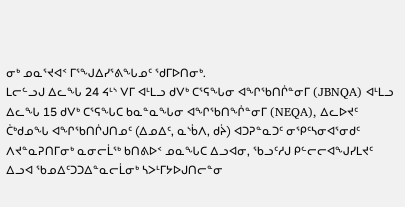ᓂᒃ ᓄᓇᕐᔪᐊᑉ ᒥᕐᖑᐃᓯᕐᕕᖓᓄᑦ ᖁᒥᐅᑎᓂᒃ.
ᒪᓕᓪᓗᒍ ᐃᓚᖓ 24 ᔦᒻᔅ ᐯᒥ ᐊᒻᒪᓗ ᑯᐯᒃ ᑕᕐᕋᖓᓂ ᐊᖏᖃᑎᒌᓐᓂᒥ (JBNQA) ᐊᒻᒪᓗ ᐃᓚᖓ 15 ᑯᐯᒃ ᑕᕐᕋᖓᑕ ᑲᓇᓐᓇᖓᓂ ᐊᖏᖃᑎᖐᓐᓂᒥ (NEQA), ᐃᓚᐅᔪᑦ ᑖᒃᑯᓄᖓ ᐊᖏᖃᑎᒌᒍᑎᓄᑦ (ᐃᓄᐃᑦ, ᓇᔅᑳᐱ, ᑯᔩ) ᐊᑐᕈᓐᓇᑐᑦ ᓂᕿᑦᓴᓂᐊᕐᓂᑯᑦ ᐱᔪᓐᓇᕈᑎᒥᓂᒃ ᓇᓂᓕᒫᖅ ᑲᑎᕕᐅᑉ ᓄᓇᖓᑕ ᐃᓗᐊᓂ, ᖃᓗᑦᓱᒍ ᑭᓪᓕᓕᐊᖑᓯᒪᔪᑦ ᐃᓗᐊ ᖃᓄᐃᑦᑐᑐᐃᓐᓇᓕᒫᓂᒃ ᓴᐳᒻᒥᔭᐅᒍᑎᓕᓐᓂ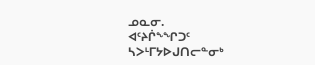ᓄᓇᓂ.
ᐊᑦᔨᒌᖕᖏᑐᑦ ᓴᐳᒻᒥᔭᐅᒍᑎᓕᓐᓂᒃ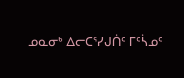ᓄᓇᓂᒃ ᐃᓕᑕᕐᓯᒍᑏᑦ ᒥᑦᓵᓄᑦ